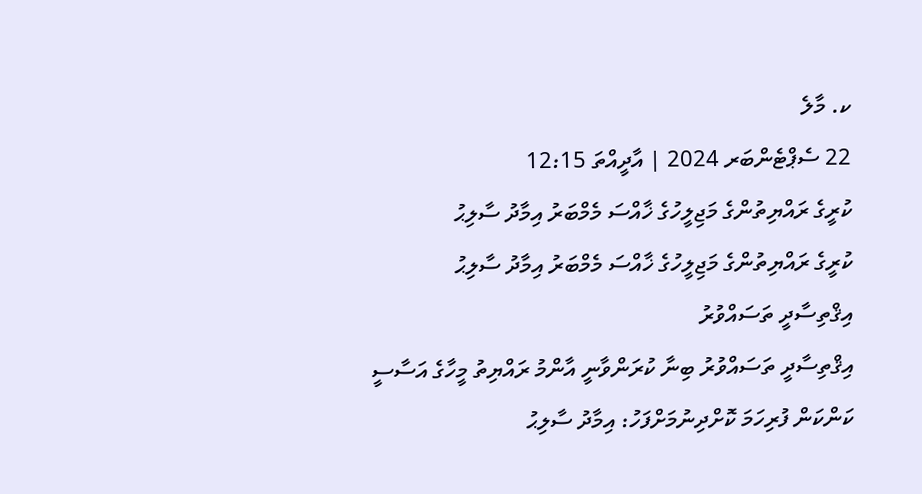ކ. މާލެ
22 ސެޕްޓެންބަރ 2024 | އާދީއްތަ 12:15
ކުރީގެ ރައްޔިތުންގެ މަޖިލީހުގެ ޚާއްސަ މެމްބަރު އިމާދު ސާލިޙު
ކުރީގެ ރައްޔިތުންގެ މަޖިލީހުގެ ޚާއްސަ މެމްބަރު އިމާދު ސާލިޙު
އިޤްތިސާދީ ތަސައްވުރު
އިޤްތިސާދީ ތަސައްވުރު ބިނާ ކުރަންވާނީ އާންމު ރައްޔިތު މީހާގެ އަސާސީ ކަންކަން ފުރިހަމަ ކޮށްދިނުމަށްފަހު: އިމާދު ސާލިޙު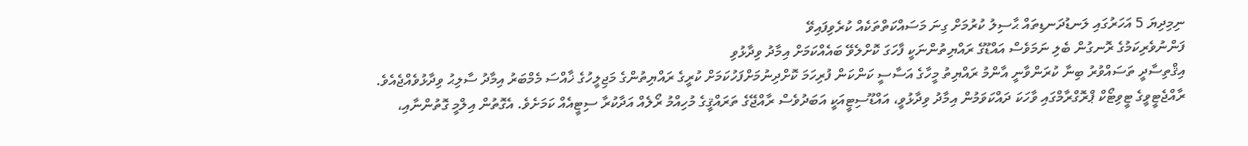ނިމިދިޔަ 5 އަހަރުގައި ލަނޑުދަނޑިތައް ޙާސިލު ކުރުމަށް ގިނަ މަސައްކަތްތަކެއް ކުރެވިފައިވޭ
ފަންނުވެރިކަމުގެ ރޮނގުން ބެލި ނަމަވެސް އައްޑޫގެ ރައްޔިތުންނަކީ ފާހަގަ ކޮށްލެވޭ ބައެއްކަމަށް އިމާދު ވިދާޅުވި
އިޤްތިސާދީ ތަސައްވުރު ބިނާ ކުރަންވާނީ އާންމު ރައްޔިތު މީހާގެ އަސާސީ ކަންކަން ފުރިހަމަ ކޮށްދިނުމަށްފަހުކަމަށް ކުރީގެ ރައްޔިތުންގެ މަޖިލީހުގެ ޚާއްސަ މެމްބަރު އިމާދު ސާލިޙު ވިދާޅުވެއްޖެއެވެ.
ރާއްޖެޓީވީގެ ޓީވިޓޯކް ޕްރޮގްރާމްގައި ވާހަކަ ދައްކަވަމުން އިމާދު ވިދާޅުވީ، އައްޑޫސިޓީއަކީ އަބަދުވެސް ރާއްޖޭގެ ތަރައްޤީގެ މުހިއްމު ރޯލެއް އަދާކުރާ ސިޓީއެއް ކަމަށެވެ. އެގޮތުން އިލްމީ ގޮތުންނާއި،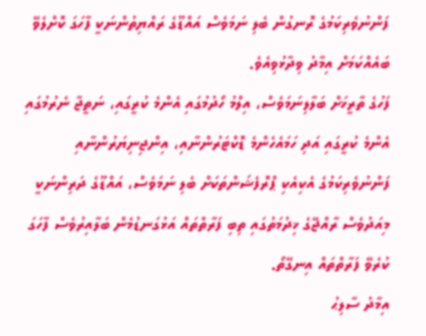ފަންނުވެރިކަމުގެ ރޮނގުން ބެލި ނަމަވެސް އައްޑޫގެ ރައްޔިތުންނަކީ ފާހަގަ ކޮށްލެވޭ ބައެއްކަމަށް އިމާދު ވިދާޅުވިއެވެ.
ފަހުގެ ތާރީޚަށް ބަލާލިނަމަވެސް، އިލްމު ހޯދުމުގައި އެންމެ ކުރީގައި، ނަތީޖާ ނެރުމުގައި އެންމެ ކުރީގައި އަދި ހަމައެހެންމެ ޑޮކްޓަރުންނާއި، އިންޖިނިޔަރުންނާއި ފަންނުވެރިކަމުގެ އެކިއެކި ޕްރޮފެޝަންތަކަށް ބެލި ނަމަވެސް، އައްޑޫގެ ދަރިންނަކީ މިއަދުވެސް ރާއްޖޭގެ ޚިދުމަތުގައި ތިބި ފަރާތްތައް އަޅުގަނޑުމެން ބަލާއިރުވެސް ފާހަގަ ކުރެވޭ ފަރާތްތައް އިނގޭތޯ.
އިމާދު ސާލިޙު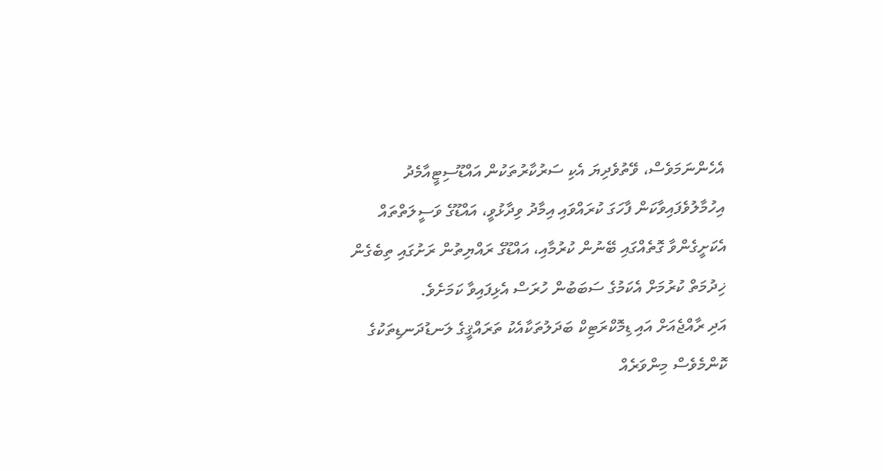އެހެންނަމަވެސް، ވޭތުވެދިޔަ އެކި ސަރުކާރުތަކުން އައްޑޫސިޓީއާމެދު އިހުމާލުވެފައިވާކަން ފާހަގަ ކުރައްވައި އިމާދު ވިދާޅުވީ، އައްޑޫގެ ވަސީލަތްތައް އެކަށީގެންވާ ގޮތެއްގައި ބޭނުން ކުރުމާއި، އައްޑޫގެ ރައްޔިތުން ރަށުގައި ތިބެގެން ޚިދުމަތް ކުރުމަށް އެކަމުގެ ސަބަބުން ހުރަސް އެޅިފައިވާ ކަމަށެވެ.
އަދި ރާއްޖެއަށް އައި ޑިމޮކްރަޓިކް ބަދަލުތަކާއެކު ތަރައްޤީގެ ލަނޑުދަނޑިތަކުގެ ކޮންމެވެސް މިންވަރެއް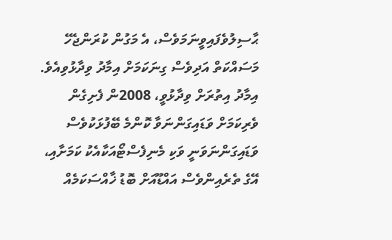ޙާސިލުވެފައިވީނަމަވެސް، އެ މަގުން ކުރަންޖެހޭ މަސައްކަތް އަދިވެސް ގިނަކަމަށް އިމާދު ވިދާޅުވިއެވެ.
އިމާދު އިތުރަށް ވިދާޅުވީ، 2008ން ފެށިގެން ވެރިކަމަށް ވަޑައިގަންނަވާ ކޮންމެ ބޭފުޅަކުވެސް ވަޑައިގަންނަވަނީ ވަކި މެނިފެސްޓޯއަކާއެކު ކަމަށާއި، އޭގެ ތެރެއިންވެސް އައްޑޫއަށް ބޮޑު ޚާއްސަކަމެއް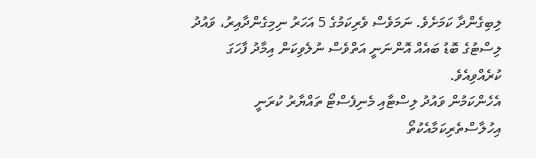ލިބިގެންދާ ކަމަށެވެ. ނަމަވެސް ވެރިކަމުގެ 5 އަހަރު ނިމިގެންދާއިރު، ވައުދު ލިސްޓުގެ ބޮޑު ބައެއް އޮންނަނީ އަތްވެސް ނުލެވިކަން އިމާދު ފާހަގަ ކުރެއްވިއެވެ.
އެހެންކަމުން ވައުދު ލިސްޓާއި މެނިފެސްޓޯ ތައްޔާރު ކުރަނީ އިހުލާސްތެރިކަމާއެކުތޯ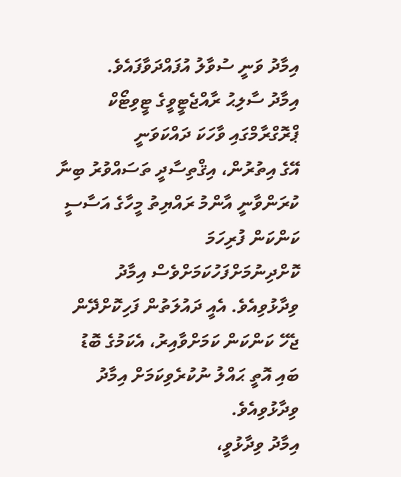އިމާދު ވަނީ ސުވާލު އުފައްދަވާފައެވެ.
އިމާދު ސާލިޙު ރާއްޖެޓީވީގެ ޓީވިޓޯކް ޕްރޮގްރާމްގައި ވާހަކަ ދައްކަވަނީ
އޭގެ އިތުރުން، އިޤްތިސާދީ ތަސައްވުރު ބިނާ ކުރަންވާނީ އާންމު ރައްޔިތު މީހާގެ އަސާސީ ކަންކަން ފުރިހަމަ ކޮށްދިނުމަށްފަހުކަމަށްވެސް އިމާދު ވިދާޅުވިއެވެ. އެއީ ދައުލަތުން ފަހިކޮށްދޭން ޖެހޭ ކަންކަން ކަމަށްވާއިރު، އެކަމުގެ ބޮޑު ބައި އޮތީ ޙައްލު ނުކުރެވިކަމަށް އިމާދު ވިދާޅުވިއެވެ.
އިމާދު ވިދާޅުވީ،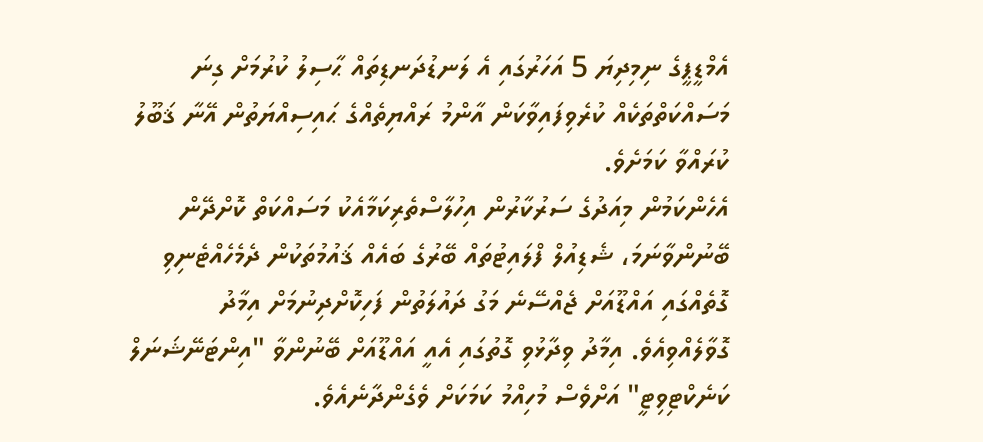އެމްޑީޕީގެ ނިމިދިޔަ 5 އަހަރުގައި އެ ލަނޑުދަނޑިތައް ޙާސިލު ކުރުމަށް ގިނަ މަސައްކަތްތަކެއް ކުރެވިފައިވާކަން އާންމު ރައްޔިތެއްގެ ޙައިސިއްޔަތުން އޭނާ ޤަބޫލު ކުރައްވާ ކަމަށެވެ.
އެހެންކަމުން މިއަދުގެ ސަރުކާރުން އިހުލާސްތެރިކަމާއެކު މަސައްކަތް ކޮށްދޭން ބޭނުންވާނަމަ، ޝެޑިއުލް ފްލައިޓުތައް ބޭރުގެ ބައެއް ޤައުމުތަކުން ދެމެހެއްޓެނިވި ގޮތެއްގައި އައްޑޫއަށް ޖެއްސޭނެ މަގު ދައުލަތުން ފަހިކޮށްދިނުމަށް އިމާދު ގޮވާލެއްވިއެވެ. އިމާދު ވިދާޅުވި ގޮތުގައި އެއީ އައްޑޫއަށް ބޭނުންވާ "އިންޓަނޭޝަނަލް ކަނެކްޓިވިޓީ" އަށްވެސް މުހިއްމު ކަމަކަށް ވެގެންދާނެއެވެ.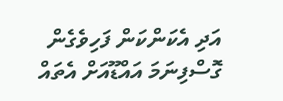އަދި އެކަންކަން ފަހިވެގެން ގޮސްފިނަމަ އައްޑޫއަށް އެތައް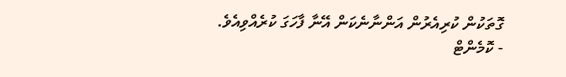ގޮތަކުން ކުރިއެރުން އަންނާނެކަން އޭނާ ފާހަގަ ކުރެއްވިއެވެ.
- ކޮމެންޓް